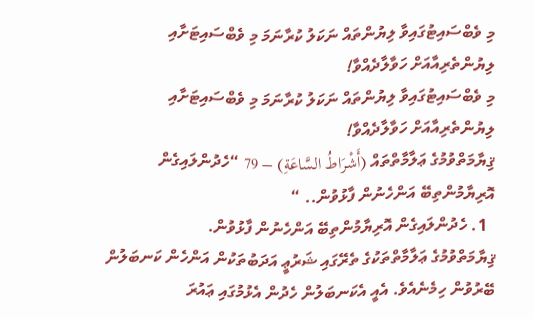މި ވެބްސައިޓުގައިވާ ލިޔުންތައް ނަކަލު ކުރާނަމަ މި ވެބްސައިޓަށާއި ލިޔުންތެރިއާއަށް ހަވާލާދެއްވާ!
މި ވެބްސައިޓުގައިވާ ލިޔުންތައް ނަކަލު ކުރާނަމަ މި ވެބްސައިޓަށާއި ލިޔުންތެރިއާއަށް ހަވާލާދެއްވާ!
ޤިޔާމަތްވުމުގެ ޢަލާމާތްތައް (أَشْرَاطُ السَّاعَةِ) – 79 “ހެދުންލައިގެން އޮރިޔާމުންތިބޭ އަންހެނުން ފާޅުވުން.. “
  1. ހެދުންލައިގެން އޮރިޔާމުންތިބޭ އަންހެނުން ފާޅުވުން.
ޤިޔާމަތްވުމުގެ ޢަލާމާތްތަކުގެ ތެރޭގައި ޝަރުޢީ އަދަބުތަކުން އަންހެން ކަނބަލުން ބޭރުވުން ހިމެނެއެވެ. އެއީ އެކަނބަލުން ހެދުން އެޅުމުގައި ޢައުރަ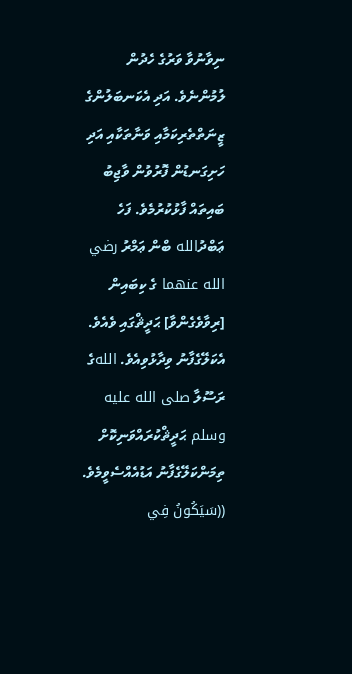ނިވާނުވާ ވަރުގެ ހެދުން ލުމުންނެވެ. އަދި އެކަނބަލުންގެ ޒީނަތްތެރިކަމާއި ވަނާތަކާއި އަދި ހަށިގަނޑުން ފޮރުވުން ވާޖިބު ބައިތައް ފާޅުކުރުމެވެ. ފަހެ ޢަބްދުالله ބްން ޢަމްރު رضي الله عنهما ގެ ކިބައިން [ރިވާވެގެންވާ] ޙަދީޘްގައި ވެއެވެ. އެކަލޭގެފާނު ވިދާޅުވިއެވެ. اللهގެ ރަސޫލާ صلى الله عليه وسلم ޙަދީޘްކުރައްވަނިކޮށް ތިމަންކަލޭގެފާނު އަޑުއެއްސެވީމެވެ. ((سَيَكُونُ فِي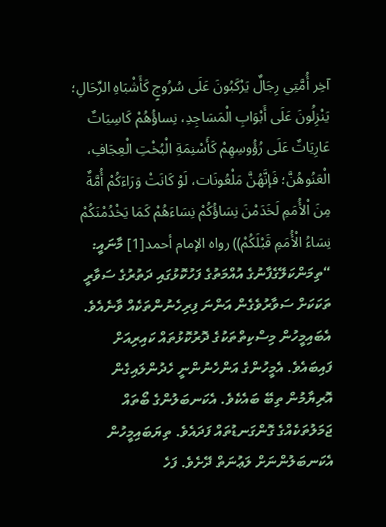آخِر أُمَّتِي رِجَالٌ يَرْكَبُونَ عَلَى سُرُوجٍ كَأَشْبَاهِ الرِّحَالِ؛ يَنْزِلُونَ عَلَى أَبْوَابِ الْمَسَاجِدِ، نِساؤُهُمْ كَاسِيَاتٌ عَارِيَاتٌ عَلَى رُؤُوسِهِمْ كَأَسْنِمَةِ الْبُخْتِ الْعِجَافِ، الْعَنُوهُنَّ؛ فَإنَّهُنَّ مَلْعُونَات، لَوْ كَانَتْ وَرَاءَكُمْ أُمَّةٌ مِنَ اْلأُمَمِ لَخَدَمْنَ نِسَاؤُكُمْ نِسَاءَهُمْ كَمَا يَخْدُمْنَكُمْ نِسَاءُ الْأُمَمِ قَبْلَكُمْ)) رواه الإمام أحمد[1] މާނައީ: “ތިމަންކަލޭގެފާނުގެ އުއްމަތުގެ ފަހުކޮޅުގައި ދަތުރުގެ ސަވާރީ ތަކަކަށް ސަވާރުވެގެން އަންނަ ފިރިހެނުންތަކެއް ވާނެއެވެ. އެބައިމީހުން މިސްކިތްތަކުގެ ދޮރުކޮޅުތައް ކައިރިއަށް ފައިބައެވެ. އެމީހުންގެ އަންހެނުންނީ ހެދުންލައިގެން އޮރިޔާމުން ތިބޭ ބައެކެވެ. އެކަނބަލުންގެ ބޯތައް ޖަމަލުތަކެއްގެ ގޮންގަނޑުތައް ފަދައެވެ. ތިޔަބައިމީހުން އެކަނބަލުންނަށް ލަޢުނަތް ދޭށެވެ. ފަހެ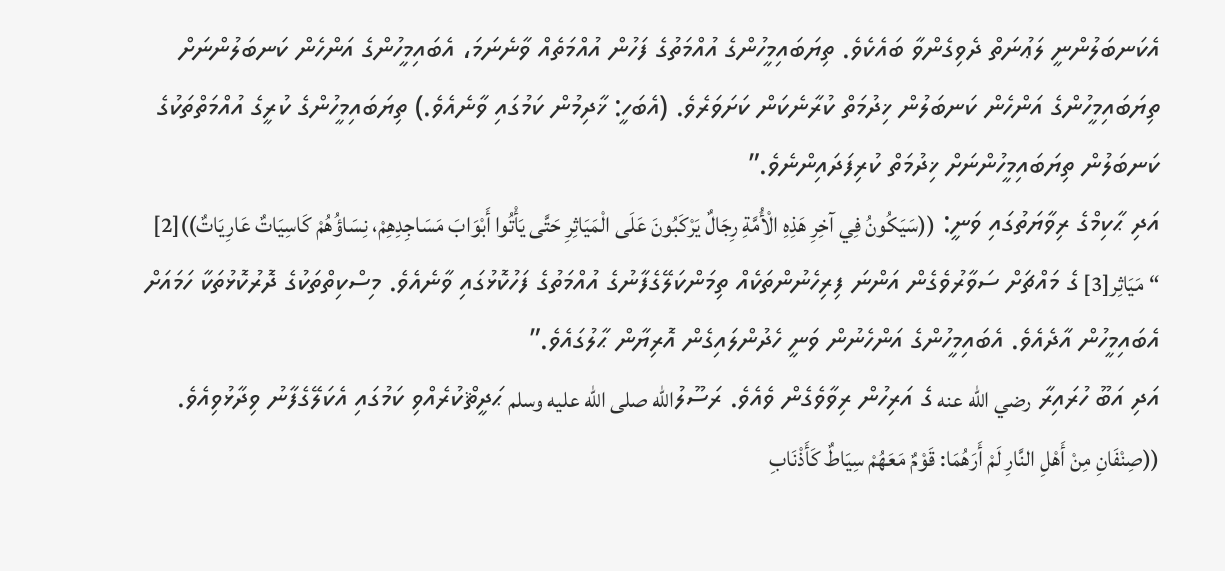އެކަނބަލުންނީ ލަޢުނަތް ދެވިގެންވާ ބައެކެވެ. ތިޔަބައިމީހުންގެ އުއްމަތުގެ ފަހުން އުއްމަތެއް ވާނެނަމަ، އެބައިމީހުންގެ އަންހެން ކަނބަލުންނަށް ތިޔަބައިމީހުންގެ އަންހެން ކަނބަލުން ޚިދުމަތް ކުރާނެކަން ކަށަވަރެވެ. (އެބަހީ: ޚާދިމުން ކަމުގައި ވާނެއެވެ.) ތިޔަބައިމީހުންގެ ކުރީގެ އުއްމަތްތަކުގެ ކަނބަލުން ތިޔަބައިމީހުންނަށް ޚިދުމަތް ކުރިފަދައިންނެވެ.”
އަދި ޙާކިމްގެ ރިވާޔަތުގައި ވަނީ: ((سَيَكُونُ فِي آخِرِ هَذِهِ الْأُمَّةِ رِجَالٌ يَرْكَبُونَ عَلَى الْمَيَاثِرِ حَتَّى يَأْتُوا أَبْوَابَ مَسَاجِدِهِمْ، نِسَاؤُهُمْ كَاسِيَاتٌ عَارِيَاتٌ))[2] “مَيَاثِر[3] ގެ މައްޗަށް ސަވާރުވެގެން އަންނަ ފިރިހެނުންތަކެއް ތިމަންކަލޭގެފާނުގެ އުއްމަތުގެ ފަހުކޮޅުގައި ވާނެއެވެ. މިސްކިތްތަކުގެ ދޮރުކޮޅުތަކާ ހަމައަށް އެބައިމީހުން އާދެއެވެ. އެބައިމީހުންގެ އަންހެނުން ވަނީ ހެދުންލައިގެން އޮރިޔާން ޙާލުގައެވެ.”
އަދި އަބޫ ހުރައިރާ رضي الله عنه ގެ އަރިހުން ރިވާވެގެން ވެއެވެ. ރަސޫލުالله صلى الله عليه وسلم ޙަދީޘްކުރެއްވި ކަމުގައި އެކަލޭގެފާނު ވިދާޅުވިއެވެ. ((صِنْفَانِ مِنْ أَهْلِ النَّارِ لَمْ أَرَهُمَا: قَوْمٌ مَعَهُمْ سِيَاطٌ كَأَذْنَابِ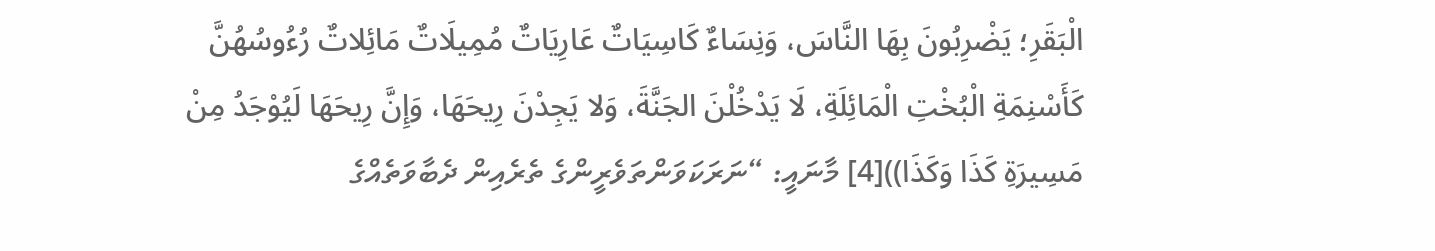الْبَقَرِ؛ يَضْرِبُونَ بِهَا النَّاسَ، وَنِسَاءٌ كَاسِيَاتٌ عَارِيَاتٌ مُمِيلَاتٌ مَائِلاتٌ رُءُوسُهُنَّ كَأَسْنِمَةِ الْبُخْتِ الْمَائِلَةِ، لَا يَدْخُلْنَ الجَنَّةَ، وَلا يَجِدْنَ رِيحَهَا، وَإِنَّ رِيحَهَا لَيُوْجَدُ مِنْ مَسِيرَةِ كَذَا وَكَذَا))[4] މާނައީ: “ނަރަކަވަންތަވެރީންގެ ތެރެއިން ދެބާވަތެއްގެ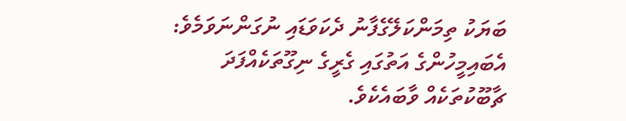ބަޔަކު ތިމަންކަލޭގެފާނު ދެކަވަޑައި ނުގަންނަވަމެވެ: އެބައިމީހުންގެ އަތުގައި ގެރީގެ ނިގޫތަކެއްފަދަ ޗާބޫކުތަކެއް ވާބައެކެވެ.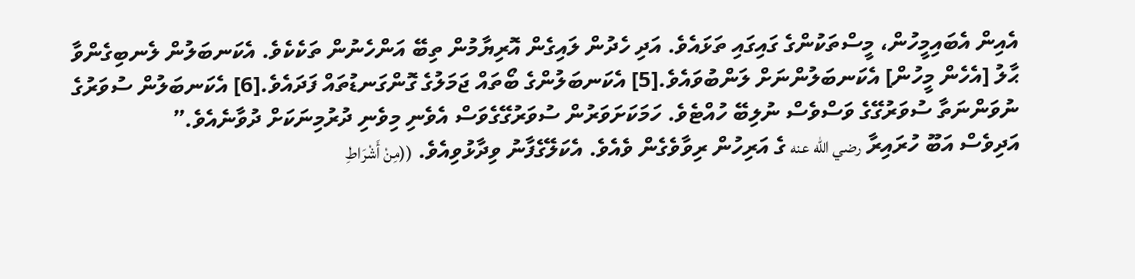އެއިން އެބައިމީހުން، މީސްތަކުންގެ ގައިގައި ތަޅައެވެ. އަދި ހެދުން ލައިގެން އޮރިޔާމުން ތިބޭ އަންހެނުން ތަކެކެވެ. އެކަނބަލުން ލެނބިގެންވާ ޙާލު [އެހެން މީހުން] އެކަނބަލުންނަށް ލަންބުވައެވެ.[5] އެކަނބަލުންގެ ބޯތައް ޖަމަލުގެ ގޮންގަނޑުތައް ފަދައެވެ.[6] އެކަނބަލުން ސުވަރުގެ ނުވަންނަތާ ސުވަރުގޭގެ ވަސްވެސް ނުލިބޭ ހުއްޓެވެ. ހަމަކަށަވަރުން ސުވަރުގޭގެވަސް އެވެނި މިވެނި ދުރުމިނަކަށް ދުވާނެއެވެ.”
އަދިވެސް އަބޫ ހުރައިރާ رضي الله عنه ގެ އަރިހުން ރިވާވެގެން ވެއެވެ. އެކަލޭގެފާނު ވިދާޅުވިއެވެ. ((مِنْ أَشْرَاطِ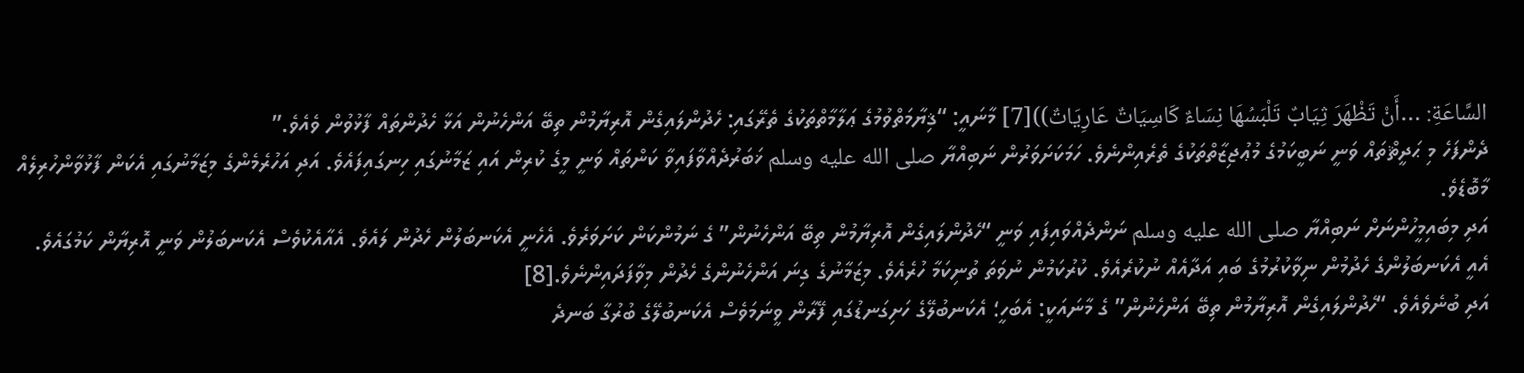السَّاعَةِ: …أَنْ تَظْهَرَ ثِيَابٌ تَلْبَسُهَا نِسَاءٌ كَاسِيَاتٌ عَارِيَاتٌ))[7] މާނައީ: “ޤިޔާމަތްވުމުގެ ޢަލާމާތްތަކުގެ ތެރޭގައި: ހެދުންލައިގެން އޮރިޔާމުން ތިބޭ އަންހެނުން އަޅާ ހެދުންތައް ފާޅުވުން ވެއެވެ.”
ދެންފަހެ މި ޙަދީޘްތައް ވަނީ ނަބީކަމުގެ މުޢުޖިޒާތްތަކުގެ ތެރެއިންނެވެ. ހަމަކަށަވަރުން ނަބިއްޔާ صلى الله عليه وسلم ޚަބަރުދެއްވާފައިވާ ކަންތައް ވަނީ މީގެ ކުރިން އައި ޒަމާނުގައި ހިނގައިފައެވެ. އަދި އަހުރެމެންގެ މިޒަމާނުގައި އެކަން ފާޅުވާންހުރިލެއް މާބޮޑެވެ.
އަދި މިބައިމީހުންނަށް ނަބިއްޔާ صلى الله عليه وسلم ނަންދެއްވައިފައި ވަނީ “ހެދުންލައިގެން އޮރިޔާމުން ތިބޭ އަންހެނުން” ގެ ނަމުންކަން ކަށަވަރެވެ. އެހެނީ އެކަނބަލުން ހެދުން ލައެވެ. އެއާއެކުވެސް އެކަނބަލުން ވަނީ އޮރިޔާން ކަމުގައެވެ. އެއީ އެކަނބަލުންގެ ހެދުމުން ނިވާކުރުމުގެ ބައި އަދާއެއް ނުކުރެއެވެ. ކުރުކަމުން ނުވަތަ ތުނިކަމާ ހުރެއެވެ. މިޒަމާނުގެ ގިނަ އަންހެނުންގެ ހެދުން މިވާފަދައިންނެވެ.[8]
އަދި ބުނެވެއެވެ. “ހެދުންލައިގެން އޮރިޔާމުން ތިބޭ އަންހެނުން” ގެ މާނައަކީ: އެބަހީ؛ އެކަނބުލޭގެ ހަށިގަނޑުގައި ފޭރާން ވީނަމަވެސް އެކަނބުލޭގެ ބުރުގާ ބަނދެ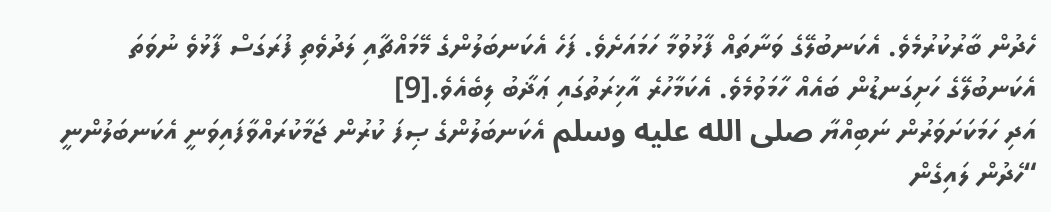ހެދުން ބާރުކުރުމެވެ. އެކަނބުލޭގެ ވަނާތައް ފާޅުވުމާ ހަމައަށެވެ. ފަހެ އެކަނބަލުންގެ މޭމައްޗާއި ލަދުވެތި ފުރަގަސް ފާޅުވެ ނުވަތަ އެކަނބުލޭގެ ހަށިގަނޑުން ބައެއް ހާމަވުމެވެ. އެކަމާހުރެ އާޚިރަތުގައި ޢަޛާބު ލިބެއެވެ.[9]
އަދި ހަމަކަށަވަރުން ނަބިއްޔާ صلى الله عليه وسلم އެކަނބަލުންގެ ޞިފަ ކުރުން ޖަމާކުރައްވާފައިވަނީ އެކަނބަލުންނީ “ހެދުން ލައިގެން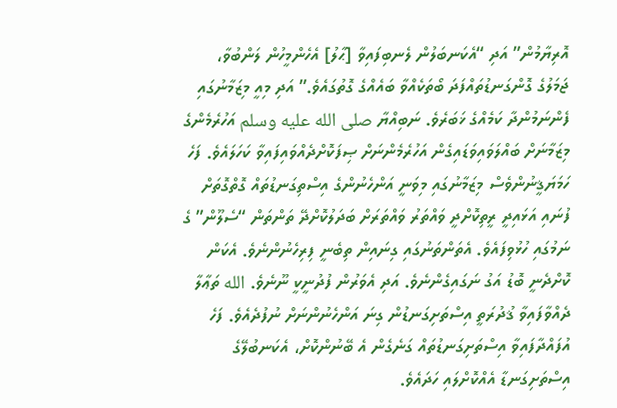އޮރިޔާމުން” އަދި “އެކަނބަލުން ލެނބިފައިވާ [ޙާލު] އެހެންމީހުން ލަންބުވާ، ޖަމަލުގެ ގޮންގަނޑުތައްފަދަ ބޯތަކެއްވާ ބައެއްގެ ގޮތުގައެވެ.” އަދި މިއީ މިޒަމާނުގައި ފެންނަމުންދާ ކަމެއްގެ ޚަބަރެވެ. ނަބިއްޔާ صلى الله عليه وسلم އަހުރެމެންގެ މިޒަމާނަށް ބައްލަވައިވަޑައިގެން އަހުރެމެންނަށް ޞިފަކޮށްދެއްވައިފައިވާ ކަހަލައެވެ. ފަހެ ހަމަޔަޤީނުންވެސް މިޒަމާނުގައި މިވަނީ އަންހެނުންގެ އިސްތިގަނޑުތައް ގޮތްގޮތަށް ފުނައި އަޅައިދީ ރީތިކޮށްދީ ވައްތަރު ވައްތަރަށް ބަދަލުކޮށްދޭ ތަންތަން “ސެލޫން” ގެ ނަމުގައި ހުޅުވިފައެވެ. އެތަންތަނުގައި ގިނައިން ތިބެނީ ފިރިހެނުންނެވެ. އެކަން ކޮށްދެނީ ބޮޑު އަގު ނަގައިގެންނެވެ. އަދި އެވަރުން ފުދުނީކީ ނޫނެވެ. الله ތަޢާލާ ދެއްވާފައިވާ ޤުދުރަތީ އިސްތަށިގަނޑުން ގިނަ އަންހެނުންނަށް ނުފުދެއެވެ. ފަހެ އުފައްދާފައިވާ އިސްތަށިގަނޑުތައް ގަނެގެން އެ ބޭނުންކޮށް، އެކަނބުލޭގެ އިސްތަށިގަނޑާ އެއްކޮށްލައި ހަދައެވެ.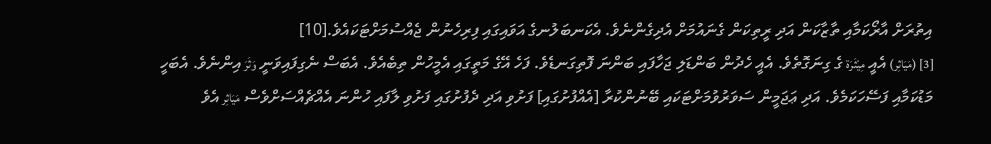އިތުރަށް އާރޯކަމާއި ތާޒާކަން އަދި ރީތިކަން ގެނައުމަށް އެދިގެންނެވެ. އެކަނބަލުނގެ އަވައިގައި ފިރިހެނުން ޖެއްސުމަށްޓަކައެވެ.[10]
[3] (مَيَاثِر) އެއީ مِيْثَرَة ގެ ގިނަގޮތެވެ. އެއީ ހެދުން ބަންޑަލި ޖަހާފައި ބަންނަ ފޮތިގަނޑެވެ. ފަހެ އޭގެ މަތީގައި އެމީހުން ތިބެއެވެ. އެބަސް ނެގިފައިވަނީ وَثَرَ އިންނެވެ. އެބަހީ މަޑުކަމާއި ފަސޭހަކަމެވެ. އަދި ޢަޖަމީން ސަވަރުވުމަށްޓަކައި ބޭނުންކުރާ [އެއްފުށުގައި] ފަށުވި އަދި ދެފުށުގައި ފަށުވި ލާފައި ހުންނަ އެއްޗެއްސަށްވެސް مَيَاثِر އެވެ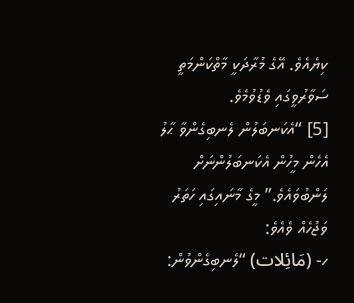ކިޔެއެވެ. އޭގެ މުރާދަކީ މާތްކަންމަތީ ސަވާރުވީގައި ވެޑުވުމެވެ.
[5] “އެކަނބަލުން ލެނބިގެންވާ ޙާލު އެހެން މީހުން އެކަނބަލުންނަށް ލަންބުވައެވެ.” މީގެ މާނައިގައި ހަތަރު ވަޖުހެއް ވެއެވެ:
ހ- (مَائِلات) “ލެނބިގެންވުން: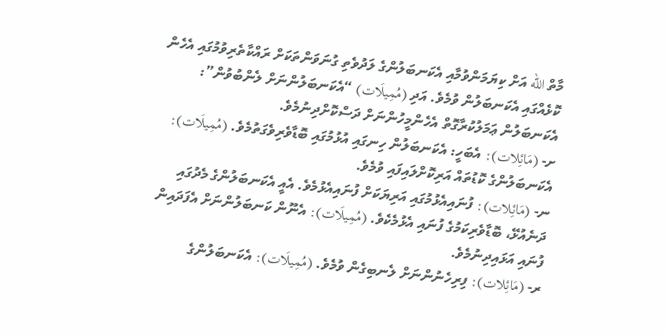މާތް الله އަށް ކިޔަމަންވުމާއި އެކަނބަލުންގެ ލަދުވެތި ގުނަވަންތަކަށް ރައްކާތެރިވުމުގައި އެހެން ކޮޅެއްގައި އެކަނބަލުން ވުމެވެ. އަދި (مُمِيلَات) “އެކަނބަލުންނަށް ލެންބުވުން”: އެކަނބަލުން ޢަމަލުކުރާގޮތް އެހެންމީހުންނަށް ދަސްކޮށްދިނުމެވެ.
ށ- (مَائِلات): އެބަހީ: އެކަނބަލުން ހިނގައި އުޅުމުގައި ބޮޑާވެރިވެގަތުމެވެ. (مُمِيلَات): އެކަނބަލުންގެ ކޮޑުތައް އަރިކޮށްލައިފައި ވުމެވެ.
ނ- (مَائِلات): ފުނައިއެޅުމުގައި އަރިޔަކަށް ފުނައިއެޅުމެވެ. އެއީ އެކަނބަލުންގެ މެދުގައި ދަނެއުޅޭ، ބޮޑާވެރިކަމުގެ ފުނައި އެޅުމެކެވެ. (مُمِيلَات): އެނޫން ކަނބަލުންނަށް އެފަދައިން ފުނައި އަޅައިދިނުމެވެ.
ރ- (مَائِلات): ފިރިހެނުންނަށް ލެނބިގެން ވުމެވެ. (مُمِيلَات): އެކަނބަލުންގެ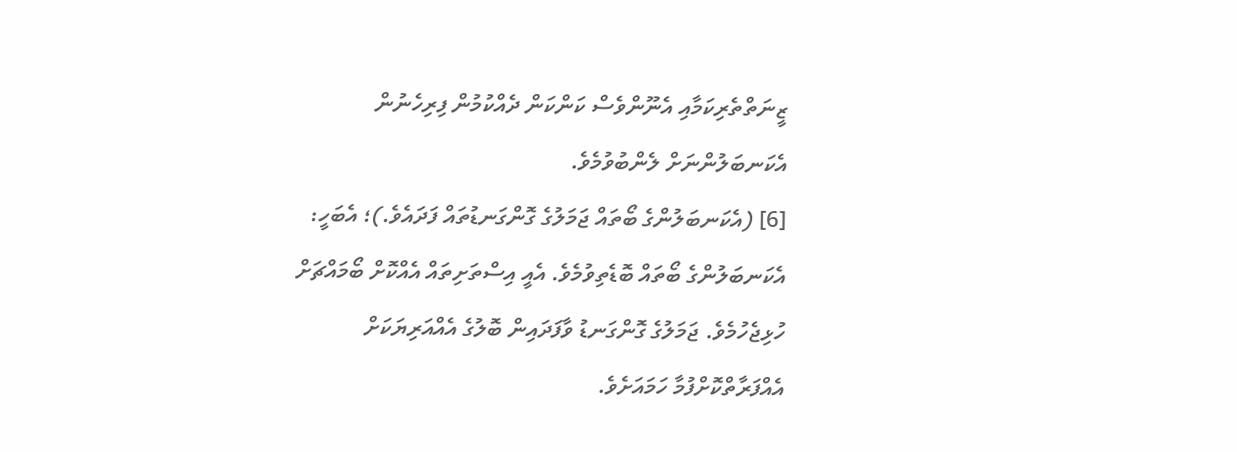ޒީނަތްތެރިކަމާއި އެނޫންވެސް ކަންކަން ދެއްކުމުން ފިރިހެނުން އެކަނބަލުންނަށް ލެންބުވުމެވެ.
[6] (އެކަނބަލުންގެ ބޯތައް ޖަމަލުގެ ގޮންގަނޑުތައް ފަދައެވެ.)؛ އެބަހީ: އެކަނބަލުންގެ ބޯތައް ބޮޑެތިވުމެވެ. އެއީ އިސްތަށިތައް އެއްކޮށް ބޯމައްޗަށް ހުޅިޖެހުމެވެ. ޖަމަލުގެ ގޮންގަނޑު ވާފަދައިން ބޮލުގެ އެއްއަރިޔަކަށް އެއްފަރާތްކޮށްފުމާ ހަމައަށެވެ.